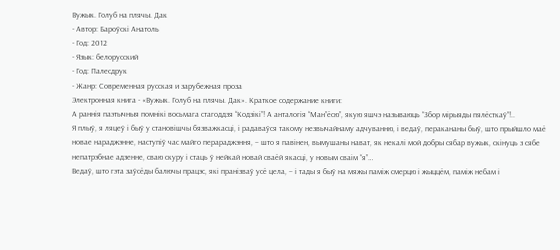Вужык. Голуб на плячы. Дак
- Автор: Бароўскі Анатоль
- Год: 2012
- Язык: белорусский
- Год: Палесдрук
- Жанр: Современная русская и зарубежная проза
Электронная книга - «Вужык. Голуб на плячы. Дак». Краткое содержание книги:
А раннія паэтычныя помнікі восьмага стагоддзя “Кодзікі”! А анталогія “Ман”ёсю”, якую яшчэ называюць “Збор мірыяды пялёсткаў”!..
Я плыў, я ляцеў і быў у становішчы бязважкасці, і радаваўся такому незвычайнаму адчуванню, і ведаў, перакананы быў, што прыйшло маё новае нараджэнне, наступіў час майго перараджэння, – што я павінен, вымушаны нават, як некалі мой добры сябар вужык, скінуць з сябе непатрэбнае адзенне, сваю скуру і стаць ў нейкай новай сваёй якасці, у новым сваім “я”…
Ведаў, што гэта заўсёды балючы працэс, які пранізваў усё цела, – і тады я быў на мяжы паміж смерцю і жыццём, паміж небам і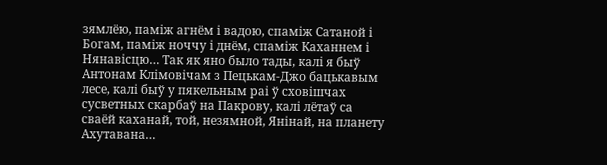зямлёю, паміж агнём і вадою, спаміж Сатаной і Богам, паміж ноччу і днём, спаміж Каханнем і Нянавісцю… Так як яно было тады, калі я быў Антонам Клімовічам з Пецькам-Джо бацькавым лесе, калі быў у пякельным раі ў сховішчах сусветных скарбаў на Пакрову, калі лётаў са сваёй каханай, той, незямной, Янінай, на планету Ахутавана…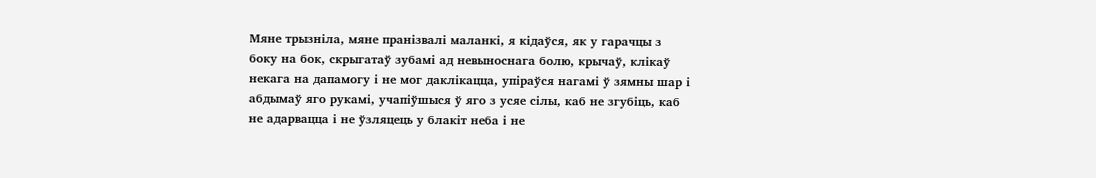Мяне трызніла, мяне пранізвалі маланкі, я кідаўся, як у гарачцы з боку на бок, скрыгатаў зубамі ад невыноснага болю, крычаў, клікаў некага на дапамогу і не мог даклікацца, упіраўся нагамі ў зямны шар і абдымаў яго рукамі, учапіўшыся ў яго з усяе сілы, каб не згубіць, каб не адарвацца і не ўзляцець у блакіт неба і не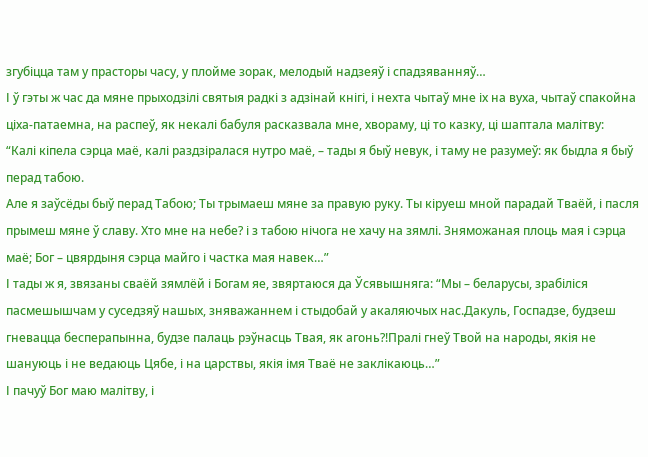згубіцца там у прасторы часу, у плойме зорак, мелодый надзеяў і спадзяванняў…
І ў гэты ж час да мяне прыходзілі святыя радкі з адзінай кнігі, і нехта чытаў мне іх на вуха, чытаў спакойна ціха-патаемна, на распеў, як некалі бабуля расказвала мне, хвораму, ці то казку, ці шаптала малітву:
“Калі кіпела сэрца маё, калі раздзіралася нутро маё, – тады я быў невук, і таму не разумеў: як быдла я быў перад табою.
Але я заўсёды быў перад Табою; Ты трымаеш мяне за правую руку. Ты кіруеш мной парадай Тваёй, і пасля прымеш мяне ў славу. Хто мне на небе? і з табою нічога не хачу на зямлі. Зняможаная плоць мая і сэрца маё; Бог – цвярдыня сэрца майго і частка мая навек…”
І тады ж я, звязаны сваёй зямлёй і Богам яе, звяртаюся да Ўсявышняга: “Мы – беларусы, зрабіліся пасмешышчам у суседзяў нашых, зняважаннем і стыдобай у акаляючых нас.Дакуль, Госпадзе, будзеш гневацца бесперапынна, будзе палаць рэўнасць Твая, як агонь?!Пралі гнеў Твой на народы, якія не шануюць і не ведаюць Цябе, і на царствы, якія імя Тваё не заклікаюць…”
І пачуў Бог маю малітву, і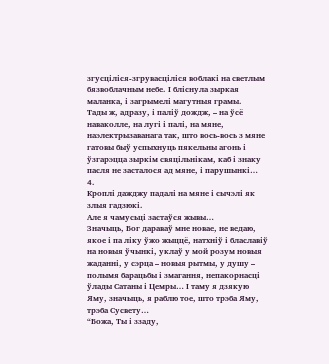згусціліся-згрувасціліся воблакі на светлым бязвоблачным небе. І бліснула зыркая маланка, і загрымелі магутныя грамы.
Тады ж, адразу, і паліў дождж, – на ўсё наваколле, на лугі і палі, на мяне, наэлектрызаванага так, што вось-вось з мяне гатовы быў успыхнуць пякельны агонь і ўзгарэцца зыркім свяцільнікам, каб і знаку пасля не засталося ад мяне, і парушынкі…
4.
Кроплі дажджу падалі на мяне і сычэлі як злыя гадзюкі.
Але я чамусьці застаўся жывы…
Значыць, Бог дараваў мне новае, не ведаю, якое і па ліку ўжо жыццё, натхніў і блаславіў на новыя ўчынкі, уклаў у мой розум новыя жаданні, у сэрца – новыя рытмы, у душу – полымя барацьбы і змагання, непакорнасці ўлады Сатаны і Цемры… І таму я дзякую Яму, значыць, я раблю тое, што трэба Яму, трэба Сусвету…
“Божа, Ты і ззаду,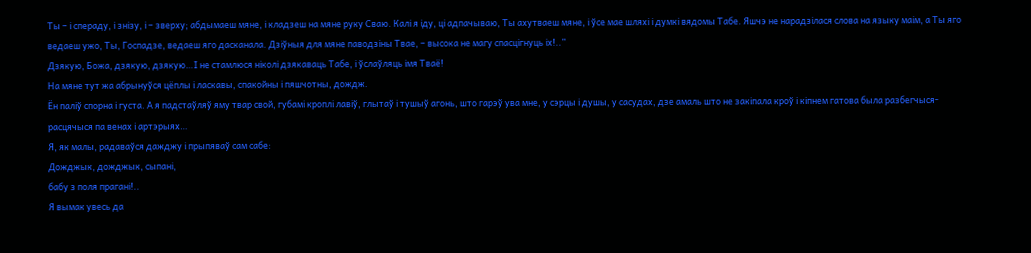Ты – і спераду, і знізу, і – зверху; абдымаеш мяне, і кладзеш на мяне руку Сваю. Калі я іду, ці адпачываю, Ты ахутваеш мяне, і ўсе мае шляхі і думкі вядомы Табе. Яшчэ не нарадзілася слова на языку маім, а Ты яго ведаеш ужо, Ты, Госпадзе, ведаеш яго дасканала. Дзіўныя для мяне паводзіны Твае, – высока не магу спасцігнуць іх!..”
Дзякую, Божа, дзякую, дзякую…І не стамлюся ніколі дзякаваць Табе, і ўслаўляць імя Тваё!
На мяне тут жа абрынуўся цёплы і ласкавы, спакойны і пяшчотны, дождж.
Ён паліў спорна і густа. А я падстаўляў яму твар свой, губамі кроплі лавіў, глытаў і тушыў агонь, што гарэў ува мне, у сэрцы і душы, у сасудах, дзе амаль што не закіпала кроў і кіпнем гатова была разбегчыся-расцячыся па венах і артэрыях…
Я, як малы, радаваўся дажджу і прыпяваў сам сабе:
Дожджык, дожджык, сыпані,
бабу з поля прагані!..
Я вымак увесь да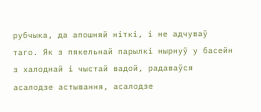рубчыка, да апошняй ніткі, і не адчуваў таго. Як з пякельнай парылкі нырнуў у басейн з халоднай і чыстай вадой, радаваўся асалодзе астывання, асалодзе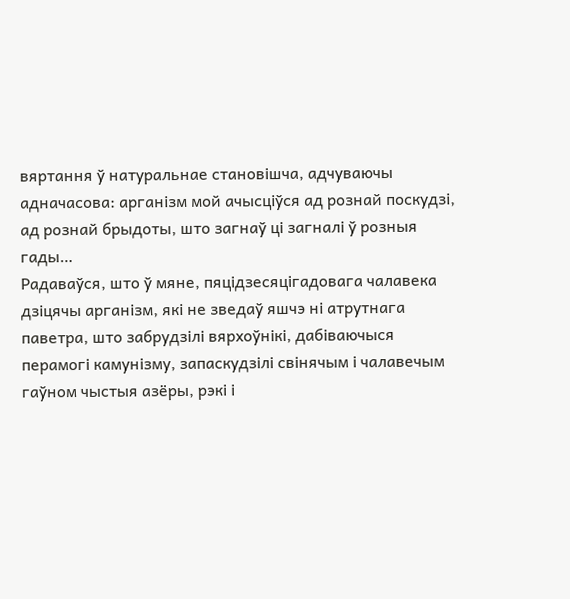вяртання ў натуральнае становішча, адчуваючы адначасова: арганізм мой ачысціўся ад рознай поскудзі, ад рознай брыдоты, што загнаў ці загналі ў розныя гады…
Радаваўся, што ў мяне, пяцідзесяцігадовага чалавека дзіцячы арганізм, які не зведаў яшчэ ні атрутнага паветра, што забрудзілі вярхоўнікі, дабіваючыся перамогі камунізму, запаскудзілі свінячым і чалавечым гаўном чыстыя азёры, рэкі і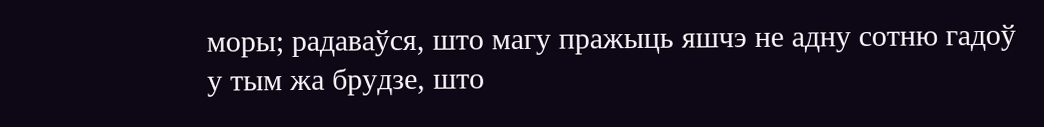моры; радаваўся, што магу пражыць яшчэ не адну сотню гадоў у тым жа брудзе, што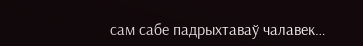сам сабе падрыхтаваў чалавек…